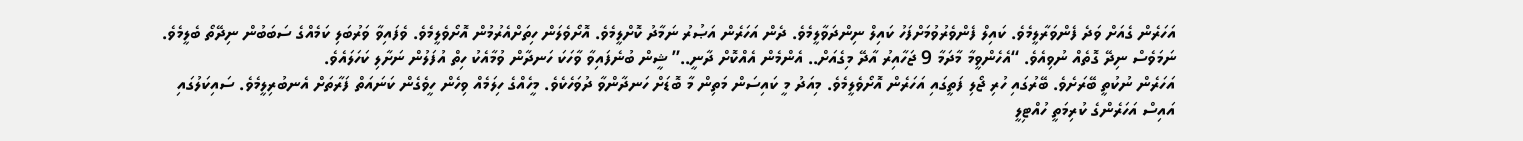އަހަރެން ގެއަށް ވަދެ ފެންވަރާލީމެވެ. ކައިލް ފެންވެރުވުމަށްފަހު ކައިލް ނިންދަވާލީމެވެ. ދެން އަހަރެން އަޞުރު ނަމާދު ކޮށްލީމެވެ. އޮށޯވެލަން ހިތަށްއެރުމުން އޮށޯވެލީމެވެ. ވެފައިވާ ވަރުބަލި ކަމެއްގެ ސަބަބުން ނިދޭތޯ ބެލީމެވެ. ނަމަވެސް ނިދޭ ގޮތެއް ނުވިއެވެ. “އެހެންވީމާ މާދަމާ 9 ޖަހާއިރު އާދޭ މިގެއަށް.. އެންމެން އެއްކޮށް ދާނީ..” ޝީން ބުނެފައިވާ ވާހަކަ ހަނދާން ވުމާއެކު ހިތް އުފަލުން ނަށާލި ކަހަލައެވެ.
އަހަރެން ނުކުތީ ބޭރަށެވެ. ބޭރުގައި ހުރި ޖޯލި ފަތީގައި އަހަރެން އޮށޯވެލީމެވެ. މިއަދު މީ ކައިސަން މަތިން މާ ބޮޑަށް ހަނދާންވާ ދުވަހެކެވެ. މީހެއްގެ ހިލަމެއް ވިހެން ހީވެގެން ކަނައަތް ފަރާތަށް އެނބުރިލީމެވެ. ސައިކަލުގައި އައިސް އަހަރެންގެ ކުރިމަތީ ހުއްޓިލީ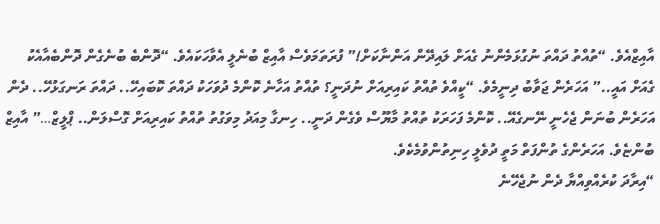އާއިޒްއެވެ. “ތުއްތު ދައްތަ ނުގުޅަމެންނު ގެއަށް ލައިދޭން އަންނާކަށް!” ފުރަތަމަވެސް އާއިޒް ބުނެލީ އެވާހަކައެވެ. “ދޮންބެ ބުނެގެން ދޮންބެއާއެކު ގެއަށް އައީ..” އަހަރެން ޖަވާބު ދިނީމެވެ. “ކީއްވެ ތުއްތު ކައިރިއަށް ނުދަނީ؟ ތުއްތު އަހާނެ ކޮންމެ ދުވަހަކު ދައްތަ ކޮބައިހޭ.. ދައްތަ ރަނގަޅުހޭ.. ދެން އަހަރެން ބުނަން ޖެހެނީ ނޭނގެއޭ.. ކޮންމެ ފަހަރަކު ތުއްތު މާޔޫސް ވެގެން ދަނީ.. ހިނގާ މިއަދު މިވަގުތު ތުއްތު ކައިރިއަށް ގޮސްލަން.. ޕްލީޒް…” އާއިޒް ބުންޏެވެ. އަހަރެންގެ ތުންފަތް މަތީ ދުވެލީ ހިނިތުންވުމެކެވެ.
“އިރާދަ ކުރެއްވިއްޔާ ދެން ނުޖެހޭނެ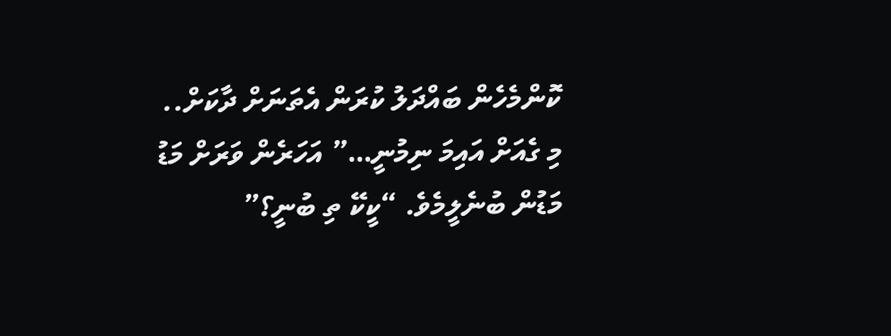ކޮންމެހެން ބައްދަލު ކުރަން އެތަނަށް ދާކަށް.. މި ގެއަށް އައިމަ ނިމުނީ…” އަހަރެން ވަރަށް މަޑު މަޑުން ބުނެލީމެވެ. “ކީކޭ ތި ބުނީ؟”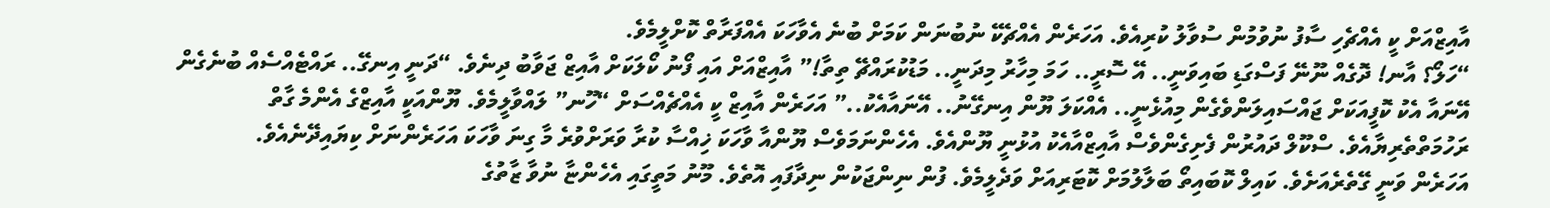އާއިޒްއަށް ކީ އެއްޗެހި ސާފު ނުވުމުން ސުވާލު ކުރިއެވެ. އަހަރެން އެއްޗެކޭ ނުބުނަން ކަމަށް ބުނެ އެވާހަކަ އެއްފަރާތް ކޮށްލީމެވެ.
“ހަލޯ؟ އާނ! ދޮގެއް ނޫނޭ ފަސްގަޑި ބައިވަނީ.. އޭ ސޮރީ.. ހަމަ މިހާރު މިދަނީ.. މަޑުކުރައްޗޭ ތިތާ!” އާއިޒްއަށް އައި ފޯނު ކޯލަކަށް އާއިޒް ޖަވާބު ދިނެވެ. “ދަނީ އިނގޭ.. ރައްޓެއްސެއް ބުނެގެން އޭނައާ އެކު ކޮފީއަކަށް ޖައްސައިލަންވެގެން މިއުޅެނީ.. އެއްކަލަ ޔޫން އިނގޭނު.. އޭނައާއެކު..” އަހަރެން އާއިޒް ކީ އެއްޗެއްސަށް “ހޫނ” ލައްވާލީމެވެ. ޔޫންއަކީ އާއިޒްގެ އެންމެ ގާތް ރަހުމަތްތެރިޔާއެވެ. ސްކޫލް ދައުރުން ފެށިގެންވެސް އާއިޒްއާއެކު އުޅުނީ ޔޫންއެވެ. އެހެންނަމަވެސް ޔޫންއާ ވާހަކަ ޚިއްސާ ކުރާ ވަރަށްވުރެ މާ ގިނަ ވާހަކަ އަހަރެންނަށް ކިޔައިދޭނެއެވެ.
އަހަރެން ވަނީ ގޭތެރެއަށެވެ. ކައިލް ކޮބައިތޯ ބަލާލުމަށް ކޮޓަރިއަށް ވަދެލީމެވެ. ފުން ނިންޖަކުން ނިދާފައި އޮތެވެ. މޫނު މަތީގައި އެހެންޏާ ނުވާ ޒާތުގެ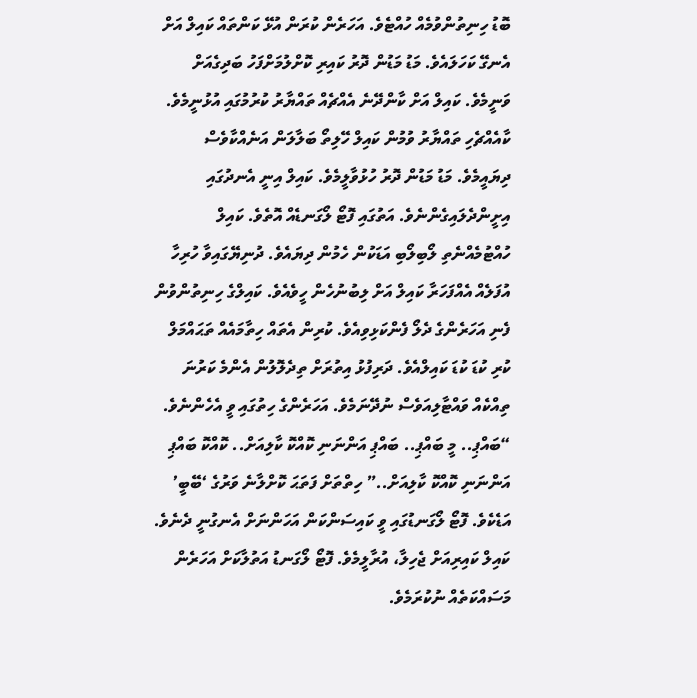ބޮޑު ހިނިތުންވުމެއް ހުއްޓެވެ. އަހަރެން ކުރަން އުޅޭ ކަންތައް ކައިލް އަށް އެނގޭ ކަހަލައެވެ. މަޑު މަޑުން ދޮރު ކައިރި ކޮށްލުމަށްފަހު ބަދިގެއަށް ވަނީމެވެ. ކައިލް އަށް ކާންދޭނެ އެއްޗެއް ތައްޔާރު ކުރުމުގައި އުޅުނީމެވެ. ކާއެއްޗެހި ތައްޔާރު ވުމުން ކައިލް ހޭލިތޯ ބަލާލަން އަނެއްކާވެސް ދިޔައީމެވެ. މަޑު މަޑުން ދޮރު ހުޅުވާލީމެވެ. ކައިލް އިނީ އެނދުގައި އިށީންދެލައިގެންނެވެ. އަތުގައި ފޮޓޯ ލޯގަނޑެއް އޮތެވެ. ކައިލް ހުއްޓުމެއްނެތި ލޯބިލޯބި އަޑަކުން ހެމުން ދިޔައެވެ. ދުނިޔޭގައިވާ ހުރިހާ އުފަލެއް އެއްފަހަރާ ކައިލް އަށް ލިބުނުހެން ހީވެއެވެ. ކައިލްގެ ހިނިތުންވުން ފެނި އަހަރެންގެ ދެލޯ ފެންކަޅިވިއެވެ. ކުރިން އެތައް ހިތާމައެއް ތަޙައްމަލް ކުރި ކުޑަ ކުޑަ ކައިލްއެވެ. ދަރިފުޅު އިތުރަށް ތިދެލޮލުން އެންމެ ކަރުނަ ތިއްކެއް ވައްޓާލިއަވެސް ނުދޭނަމެވެ. އަހަރެންގެ ހިތުގައި ވީ އެހެންނެވެ.
“ބައްޕި.. މީ ބައްޕި.. ބައްޕި އަންނަނި ކޮއްކޮ ކާލިއަށް.. ކޮއްކޮ ބައްޕި އަންނަނި ކޮއްކޮ ކާލިއަށް..” ހިތްތަށް ފަތަޙަ ކޮށްލާނެ ވަރުގެ ‘ބޭބީ’ އަޑެކެވެ. ފޮޓޯ ލޯގަނޑުގައި ވީ ކައިސަންކަން އަހަންނަށް އެނގުނީ ދެނެވެ. ކައިލް ކައިރިއަށް ޖެހިލާ، އުރާލީމެވެ. ފޮޓޯ ލޯގަނޑު އަތުލާކަށް އަހަރެން މަސައްކަތެއް ނުކުރަމެވެ.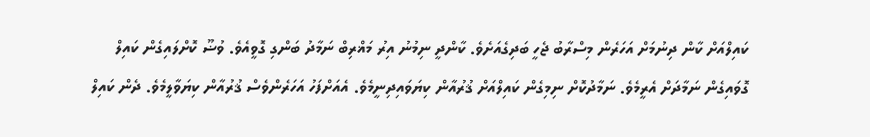ކައިލްއަށް ކާން ދިނުމަށް އަހަރެން މިސްރާބު ޖެހީ ބަދިގެއަށެވެ. ކާންދީ ނިމުނު އިރު މަޣްރިބް ނަމާދު ބަންގި ގޮވީއެވެ. ވުޟޫ ކޮށްލައިގެން ކައިލް ގޮވައިގެން ނަމާދަށް އެރީމެވެ. ނަމާދުކޮށް ނިމިގެން ކައިލްއަށް ޤުރުއާން ކިޔަވައިދިނީމެވެ. އެއަށްފަހު އަހަރެންވެސް ޤުރުއާން ކިޔަވާލީމެވެ. ދެން ކައިލް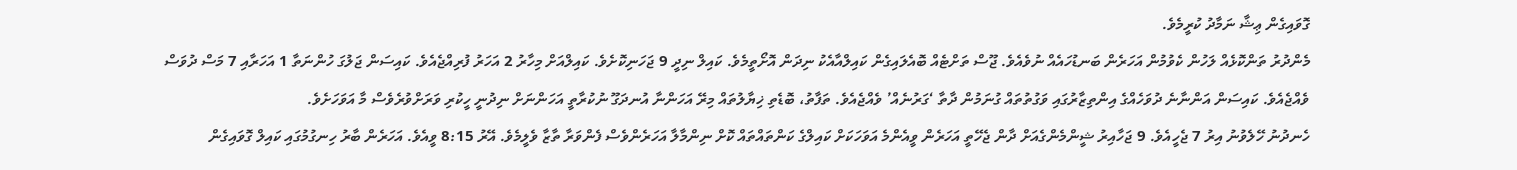ގޮވައިގެން ޢިޝާ ނަމާދު ކުރީމެވެ.
މެންދުރު ތަންކޮޅެއް ލަހުން ކެވުމުން އަހަރެން ބަނޑުހައެއް ނުވެއެވެ. ޖޫސް ތަށްޓެއް ބޮއެލައިގެން ކައިލްއާއެކު ނިދަން އޮށޯތީމެވެ. ކައިލް ނިދީ 9 ޖަހަނިކޮށެވެ. ކައިލްއަށް މިހާރު 2 އަހަރު ފުރިއްޖެއެވެ. ކައިސަން ޖަލުގަ ހުންނަތާ 1 އަހަރާއި 7 މަސް ދުވަސް ވެއްޖެއެވެ. ކައިސަން އަންނާނެ ދުވަހެއްގެ އިންތިޒާރުގައި ވަގުތުތައް ގުނަމުން ދާތާ ‘ގަރުނެއް’ ވެއްޖެއެވެ. ތަފާތު، ބޮޑެތި ޚިޔާލުތައް މިރޭ އަހަންނާ އުނދަގޫ ނުކުރާތީ އަހަންނަށް ނިދުނީ ހީކުރި ވަރަށްވުރެވެސް މާ އަވަހަށެވެ.
ހެނދުނު ހޭލެވުނު އިރު 7 ޖެހީއެވެ. 9 ޖަހާއިރު ޝީންމެންގެއަށް ދާން ޖެހޭތީ އަހަރެން ވީއެންމެ އަވަހަކަށް ކައިލްގެ ކަންތައްތައް ކޮށް ނިންމާލާ އަހަރެންވެސް ފެންވަރާ ތާޒާ ވެލީމެވެ. އޭރު 8:15 ވީއެވެ. އަހަރެން ބާރު ހިނގުމުގައި ކައިލް ގޮވައިގެން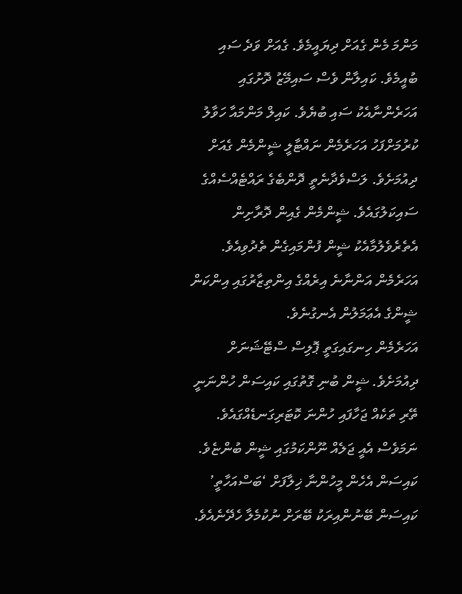މަންމަ މެން ގެއަށް ދިޔައީމެވެ. ގެއަށް ވަދެ ސައި ބުއީމެވެ. ކައިލާން ވެސް ސައިމޭޒު ދޮށުގައި އަހަރެންނާއެކު ސައި ބުޔެވެ. ކައިލް މަންމައާ ހަވާލު ކުރުމަށްފަހު އަހަރެމެން ނައްޓާލީ ޝީންމެން ގެއަށް ދިއުމަށެވެ. ލަސްވެދާނެތީ ދޮންބެގެ ރައްޓެއްސެއްގެ ސައިކަލުގައެވެ. ޝީންމެން ގެއިން ދޮރާށިން އެތެރެވެލުމާއެކު ޝީން ފުންމައިގެން ތެދުވިއެވެ. އަހަރެމެން އަންނާނެ އިރެއްގެ އިންތިޒާރުގައި އިންކަން ޝީންގެ އެޢަމަލުން އެނގުނެވެ.
އަހަރެމެން ހިނގައިގަތީ ޕޮލިސް ސްޓޭޝަނަށް ދިއުމަށެވެ. ޝީން ބުނި ގޮތުގައި ކައިސަން ހުންނަނީ ތޭރި ތަކެއް ޖަހާފައި ހުންނަ ކޮޓަރިގަނޑެއްގައެވެ. ނަމަވެސް އެއީ ޖަލެއް ނޫންކަމުގައި ޝީން ބުންޏެވެ. ކައިސަން އެހެން މީހުންނާ ޚިލާފަށް ‘ބަސްއަހާތީ’ ކައިސަން ބޭނުންއިރަކު ބޭރަށް ނުކުމެލާ ހެދޭނެއެވެ.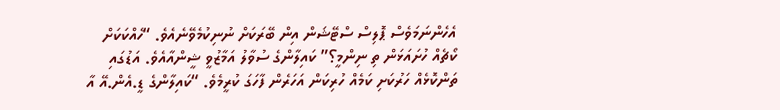އެހެންނަމަވެސް ޕޮލިސް ސްޓޭޝަން އިން ބޭރަކަށް ނުނިކުމެވޭނެއެވެ. “ހެއްކަކަށް ކޯޗެއް ހުށައަޅަން ތި ނިންމީ؟” ކައިލާންގެ ސުވާލު އަމާޒުވީ ޝީންއާއެވެ. އަޑުގައި ތަންކޮޅެއް ހަރުކަށި ކަމެއް ހުރިކަން އަހަރެން ފާހަގަ ކުރީމެވެ. “ކައިލާންގެ ޑީ.އެން.އޭ އާ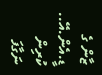ޒާން ގެ ޑީ.އެން.އޭ.. ކުރިން ނަގާފަ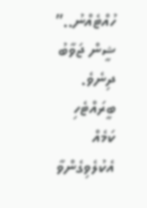ހުއްޓެއްނު..” ޝީން ޖަވާބު ދިނެވެ. ބީރައްޓެހި ކަމެއް އެކުލެވިގެންވާ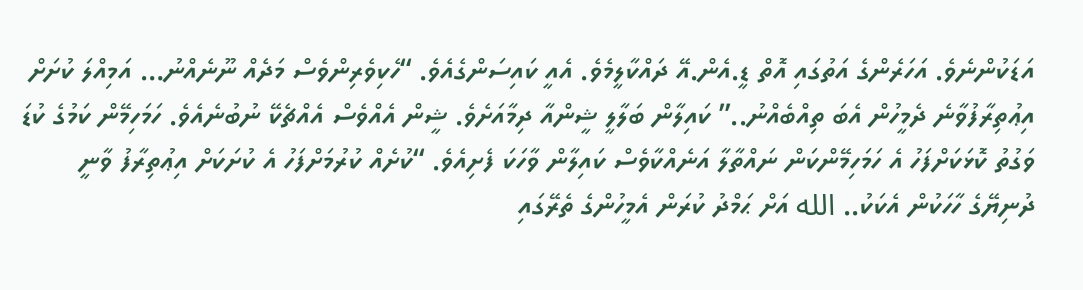އަޑަކުންނެވެ. އަހަރެންގެ އަތުގައި އޮތް ޑީ.އެން.އޭ ދައްކާލީމެވެ. އެއީ ކައިސަންގެއެވެ. “ހެކިވެރިންވެސް މަދެއް ނޫނެއްނު… އަމިއްލަ ކުށަށް އިޢުތިރާފުވާނެ ދެމީހުން އެބަ ތިއްބެއްނު..” ކައިލާން ބަލާލީ ޝީންއާ ދިމާއަށެވެ. ޝީން އެއްވެސް އެއްޗެކޭ ނުބުނެއެވެ. ހަމަހިމޭން ކަމުގެ ކުޑަ ވަގުތު ކޮޅަކަށްފަހު އެ ހަމަހިމޭންކަން ނައްތާލާ އަނެއްކާވެސް ކައިލާން ވާހަކަ ފެށިއެވެ. “ކުށެއް ކުރުމަށްފަހު އެ ކުށަކަށް އިޢުތިރާފު ވާނީ ދުނިޔޭގެ ހާހަކުން އެކަކު.. الله އަށް ޙަމްދު ކުރަން އެމީހުންގެ ތެރޭގައި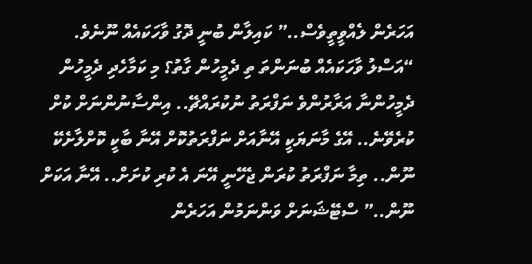އަހަރެން ލެއްވީތީވެސް..” ކައިލާން ބުނީ ދޮގު ވާހަކައެއް ނޫނެވެ.
“އަސްލު ވާހަކައެއް ބުނަންތަ ތި ދެމީހުން ގާތު؟ މި ކަމާހެދި ދެމީހުން ދެމީހުންނާ އަރާރުންވެ ނަފްރަތު ނުކުރައްޗޭ.. އިންސާނުންނަށް ކުށް ކުރެވޭނެ.. އޭގެ މާނަޔަކީ އޭނާއަށް ނަފްރަތުކޮށް އޭނާ ބާކީ ކޮށްލާށެކޭ ނޫން.. ތިމާ ނަފްރަތު ކުރަން ޖެހޭނީ އޭނަ އެ ކުރި ކުށަށް.. އޭނާ އަކަށް ނޫން..” ސްޓޭޝަނަށް ވަންނަމުން އަހަރެން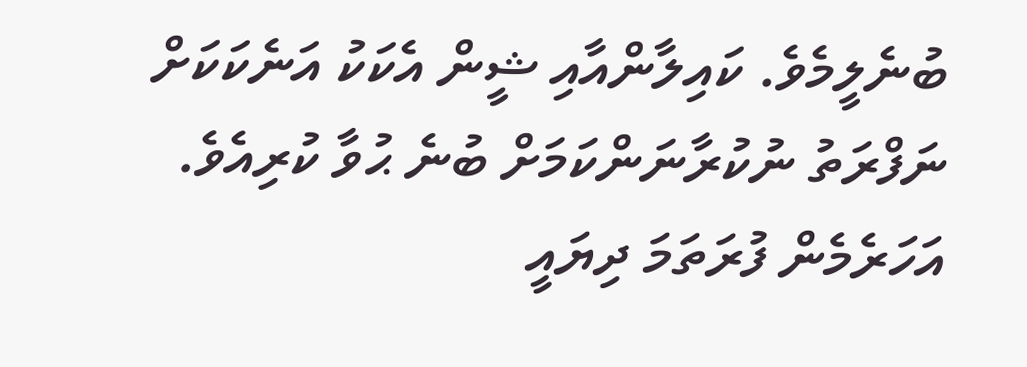ބުނެލީމެވެ. ކައިލާންއާއި ޝީން އެކަކު އަނެކަކަށް ނަފްރަތު ނުކުރާނަންކަމަށް ބުނެ ޙުވާ ކުރިއެވެ. އަހަރެމެން ފުރަތަމަ ދިޔައީ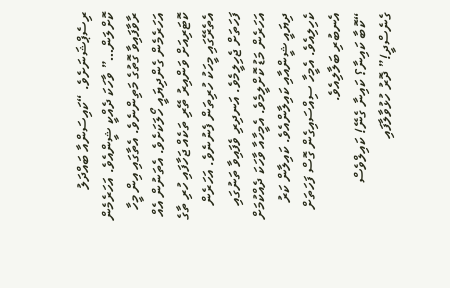ރިސެޕްޝަނަށެވެ. “ކައިސަންއާ ބައްދަލު ކޮށްލަން…” ވާހަކަ ދެއްކީ ޝީންއެވެ. އަހަރެމެން ރާވާފައިވާ ގޮތުގެ މަތިންނެވެ. އެތާގައި އިން މީހާ އަހަރެމެން ގެންދިޔައީ ހޯލަކަށެވެ. އެތަނުން އެއް ކޮޓަރިއަށް ވަންއިރު ތޭރި ތަކެއް ޖަހާފައި ހުރި ތާގެ އެތެރޭގައި މީހަކު ހުރިތަން ފެނުނެވެ. އަހަރެން ފަހަތަށް ޖެހިލީމެވެ. އަނދިރި ވެފައިވާ ތަނުގައި އަހަރެން މަޑު ކޮށްލީމެވެ. އެމީހާއާ ވާހަކަ ދެއްކުމަށް ދިޔައީ ޝީންއާއި ކައިލާންއެވެ. ކައިލާން ކަރު ކެހިލިއެވެ. އެމީހާ ސިއްސައިގެން ގޮސް ފަހަތަށް އެނބުރި ބަލާލިއެވެ.
“ކޮބާ ކައިނާ؟ ކައިނާ ގެނޭ! ކައިލްވެސް ގެނެސްދީ!” ދޮރު ހުޅުވާލާފައި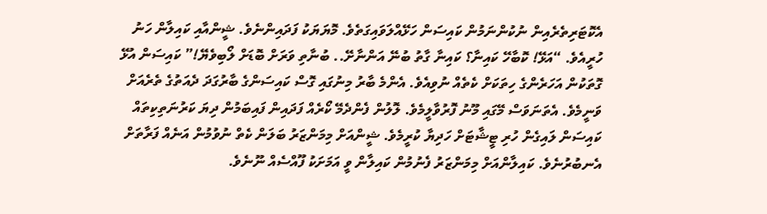އެކޮޓަރިތެރެއިން ނުކުންނަމުން ކައިސަން ހަޅޭއްލަވައިގަތެވެ. މޮޔަޔަކު ފަދައިންނެވެ. ޝީންއާއި ކައިލާން ހަނު ހުރީއެވެ. “އަޅޭ! ކޮބާހޭ ކައިނާ؟ ކައިނާ ގާތު ބުނޭ އަންނާށޭ.. ބުނާތި ވަރަށް ބޮޑަށް ލޯބިވެޔޭ!” ކައިސަން އުޅޭ ގޮތަކުން އަހަރެންގެ ހިތަކަށް ކެތެއް ނުވިއެވެ. އެންމެ ބާރު މިނުގައި ގޮސް ކައިސަންގެ ބާރުގަދަ ދެއަތުގެ ތެރެއަށް ވަނީމެވެ. އެތަނަވަސް މޭގައި މޫނު ފޮރުވާލީމެވެ. ލޮލުން ފެންދެމޭ ކޯރެއް ފަދައިން ފައިބަމުން ދިޔަ ކަރުނަތިކިތައް ކައިސަން ލައިގެން ހުރި ޓީޝާޓަށް ހަދިޔާ ކުރީމެވެ. ޝީންއަށް މިމަންޒަރު ބަލަން ކެތް ނުވުމުން އަނެއް ފަރާތަށް އެނބުރުނެވެ. ކައިލާންއަށް މިމަންޒަރު ފެނުމުން ކައިލާން ވީ އަމަށަކު ފޫއްސެއް ނޫނެވެ.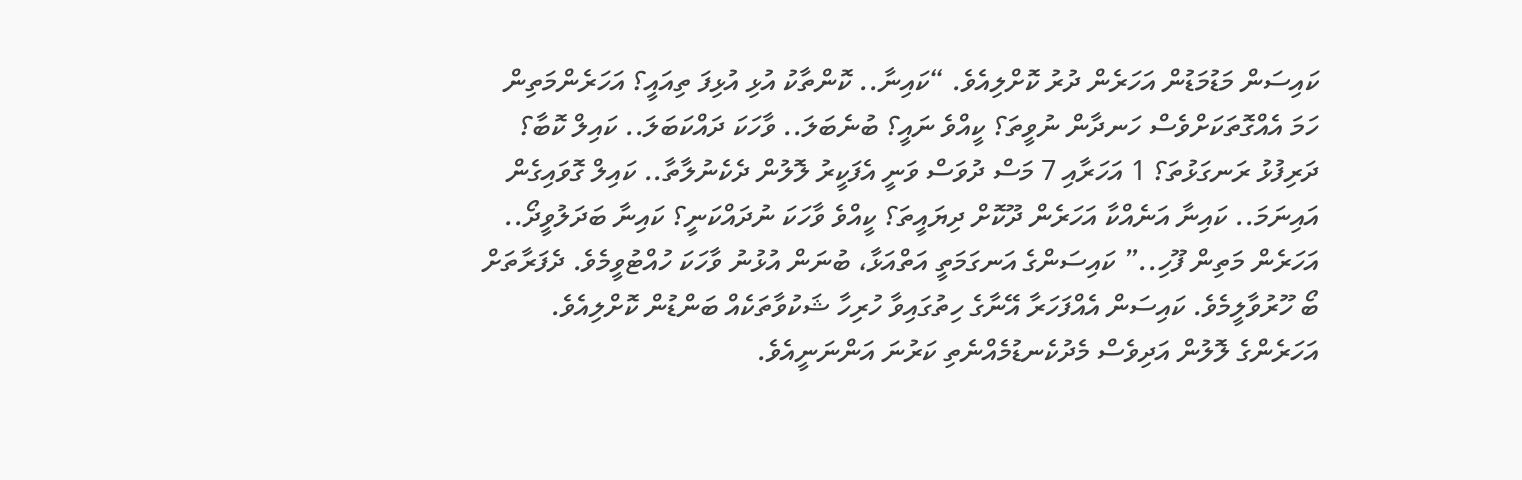ކައިސަން މަޑުމަޑުން އަހަރެން ދުރު ކޮށްލިއެވެ. “ކައިނާ.. ކޮންތާކު އުޅި އުޅިފަ ތިއައީ؟ އަހަރެންމަތިން ހަމަ އެއްގޮތަކަށްވެސް ހަނދާން ނުވީތަ؟ ކީއްވެ ނައީ؟ ބުނެބަލަ.. ވާހަކަ ދައްކަބަލަ.. ކައިލް ކޮބާ؟ ދަރިފުޅު ރަނގަޅުތަ؟ 1 އަހަރާއި 7 މަސް ދުވަސް ވަނީ އެފަކީރު ލޮލުން ދެކެނުލާތާ.. ކައިލް ގޮވައިގެން އައިނަމަ.. ކައިނާ އަނެއްކާ އަހަރެން ދޫކޮށް ދިޔައީތަ؟ ކީއްވެ ވާހަކަ ނުދައްކަނީ؟ ކައިނާ ބަދަލުވީދޯ.. އަހަރެން މަތިން ފޫހި..” ކައިސަންގެ އަނގަމަތީ އަތްއަޅާ، ބުނަން އުޅުނު ވާހަކަ ހުއްޓުވީމެވެ. ދެފަރާތަށް ބޯ ހޫރުވާލީމެވެ. ކައިސަން އެއްފަހަރާ އޭނާގެ ހިތުގައިވާ ހުރިހާ ޝަކުވާތަކެއް ބަންޑުން ކޮށްލިއެވެ. އަހަރެންގެ ލޮލުން އަދިވެސް މެދުކެނޑުމެއްނެތި ކަރުނަ އަންނަނީއެވެ.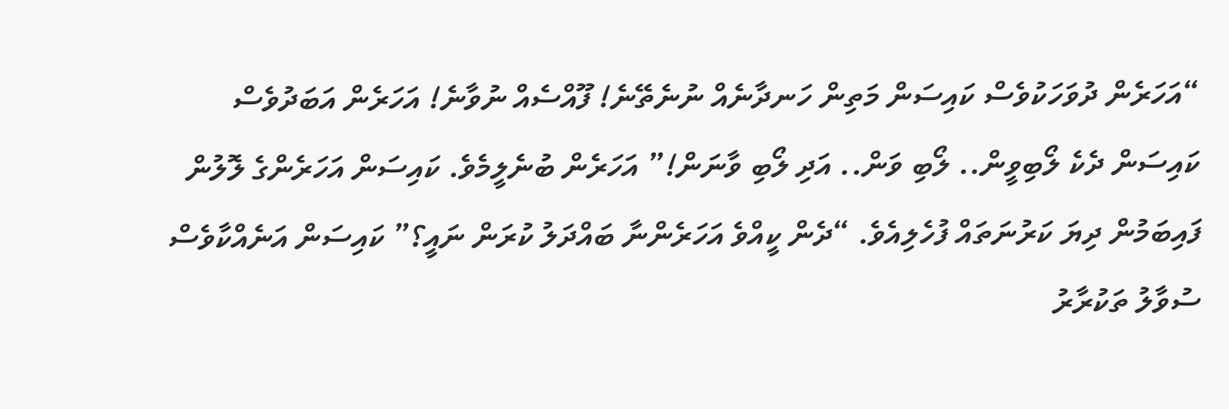“އަހަރެން ދުވަހަކުވެސް ކައިސަން މަތިން ހަނދާނެއް ނުނެތޭނެ! ފޫއްސެއް ނުވާނެ! އަހަރެން އަބަދުވެސް ކައިސަން ދެކެ ލޯބިވީން.. ލޯބި ވަން.. އަދި ލޯބި ވާނަން!” އަހަރެން ބުނެލީމެވެ. ކައިސަން އަހަރެންގެ ލޮލުން ފައިބަމުން ދިޔަ ކަރުނަތައް ފުހެލިއެވެ. “ދެން ކީއްވެ އަހަރެންނާ ބައްދަލު ކުރަން ނައީ؟” ކައިސަން އަނެއްކާވެސް ސުވާލު ތަކުރާރު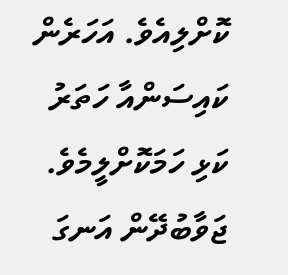ކޮށްލިއެވެ. އަހަރެން ކައިސަންއާ ހަތަރު ކަޅި ހަމަކޮށްލީމެވެ. ޖަވާބުދޭން އަނގަ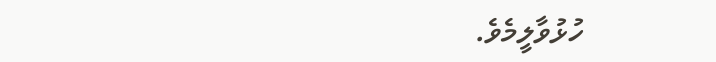ހުޅުވާލީމެވެ.